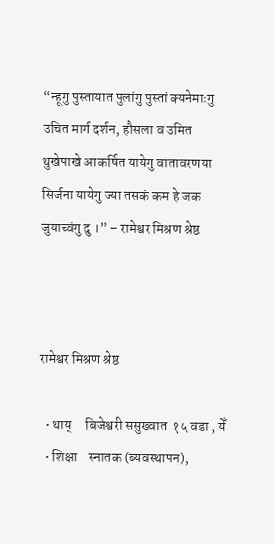“न्हूगु पुस्तायात पुलांगु पुस्तां क्यनेमाःगु उचित मार्ग दर्शन, हौसला व उमित थुखेपाखे आकर्षित यायेगु वातावरणया सिर्जना यायेगु ज्या तसकं कम हे जक जुयाच्वंगु दु ।” – रामेश्वर मिश्रण श्रेष्ठ



रामेश्वर मिश्रण श्रेष्ठ

  • थाय्     बिजेश्वरी ससुख्वात  १५ वडा , येँ
  • शिक्षा    स्नातक (ब्यवस्थापन),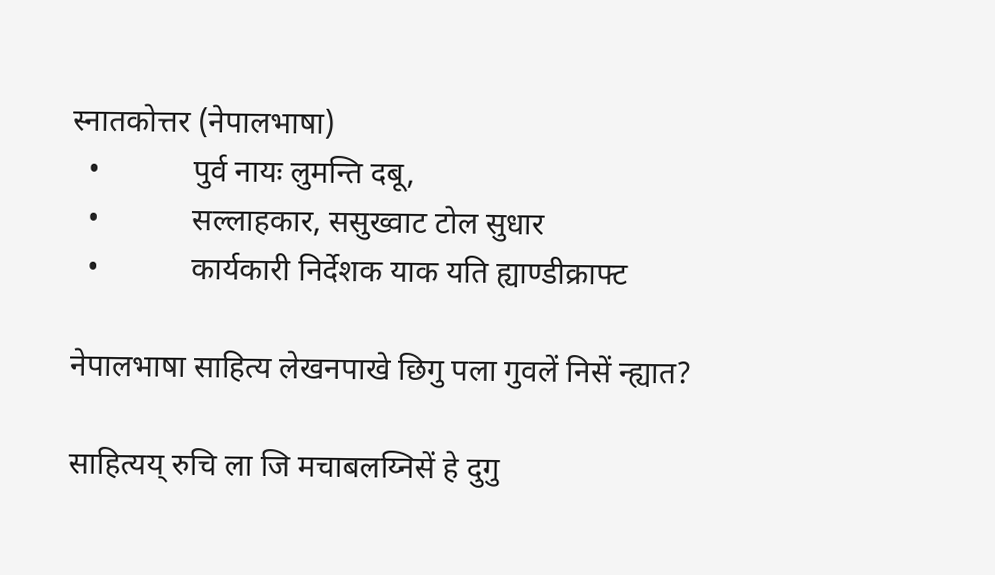स्नातकोत्तर (नेपालभाषा)
  •            पुर्व नायः लुमन्ति दबू,
  •            सल्लाहकार, ससुख्वाट टोल सुधार
  •            कार्यकारी निर्देशक याक यति ह्याण्डीक्राफ्ट

नेपालभाषा साहित्य लेखनपाखे छिगु पला गुवलें निसें न्ह्यात?

साहित्यय् रुचि ला जि मचाबलय्निसें हे दुगु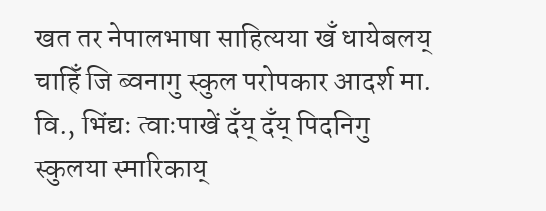खत तर नेपालभाषा साहित्यया खँ धायेबलय् चाहिँ जि ब्वनागु स्कुल परोपकार आदर्श मा. वि., भिंद्यः त्वाःपाखें दँय् दँय् पिदनिगु स्कुलया स्मारिकाय्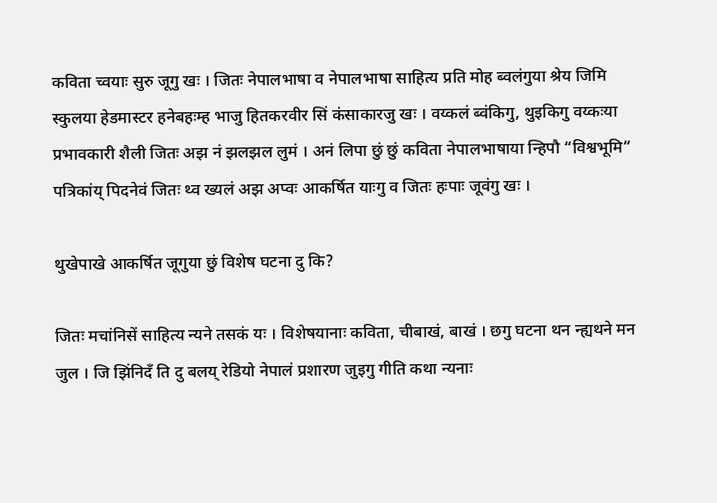कविता च्वयाः सुरु जूगु खः । जितः नेपालभाषा व नेपालभाषा साहित्य प्रति मोह ब्वलंगुया श्रेय जिमि स्कुलया हेडमास्टर हनेबहःम्ह भाजु हितकरवीर सिं कंसाकारजु खः । वय्कलं ब्वंकिगु, थुइकिगु वय्कःया प्रभावकारी शैली जितः अझ नं झलझल लुमं । अनं लिपा छुं छुं कविता नेपालभाषाया न्हिपौ “विश्वभूमि“ पत्रिकांय् पिदनेवं जितः थ्व ख्यलं अझ अप्वः आकर्षित याःगु व जितः हःपाः जूवंगु खः ।

थुखेपाखे आकर्षित जूगुया छुं विशेष घटना दु कि?

जितः मचांनिसें साहित्य न्यने तसकं यः । विशेषयानाः कविता, चीबाखं, बाखं । छगु घटना थन न्ह्यथने मन जुल । जि झिंनिदँ ति दु बलय् रेडियो नेपालं प्रशारण जुइगु गीति कथा न्यनाः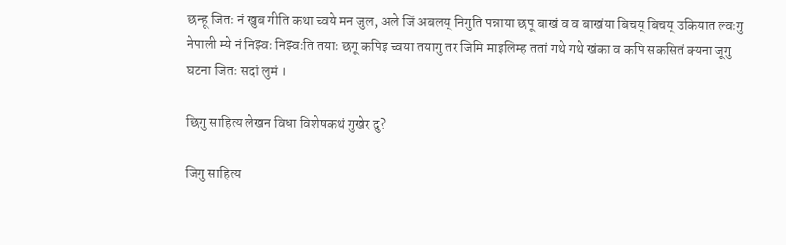छन्हू जितः नं खुब गीति कथा च्वये मन जुल, अले जिं अबलय् निगुति पन्नाया छपू बाखं व व बाखंया बिचय् बिचय् उकियात ल्वःगु नेपाली म्ये नं निझ्वः निझ्वःति तयाः छगू कपिइ च्वया तयागु तर जिमि माइलिम्ह ततां गथे गथे खंका व कपि सकसितं क्यना जूगु घटना जितः सदां लुमं ।

छिगु साहित्य लेखन विधा विशेषकथं गुखेर दु?

जिगु साहित्य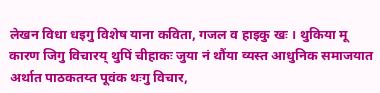लेखन विधा धइगु विशेष याना कविता, गजल व हाइकु खः । थुकिया मू कारण जिगु विचारय् थुपिं चीहाकः जुया नं थौंया व्यस्त आधुनिक समाजयात अर्थात पाठकतय्त पूवंक थःगु विचार,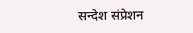सन्देश संप्रेशन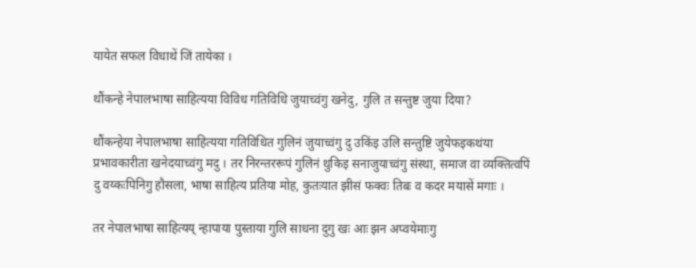यायेत सफल विधाथें जिं तायेका ।

थौंकन्हे नेपालभाषा साहित्यया विविध गतिविधि जुयाच्वंगु खनेदु, गुलि त सन्तुष्ट जुया दिया?

थौंकन्हेया नेपालभाषा साहित्यया गतिविधित गुलिनं जुयाच्वंगु दु उकिंइ उलि सन्तुष्टि जुयेफइकथंया प्रभावकारीता खनेदयाच्वंगु मदु । तर निरन्तररूपं गुलिनं थुकिइ सनाजुयाच्वंगु संस्था, समाज वा व्यक्तित्वपिं दु वय्कःपिनिगु हौसला, भाषा साहित्य प्रतिया मोह, कुतःयात झीसं फक्वः तिबः व कदर मयासें मगाः ।

तर नेपालभाषा साहित्यय् न्हापाया पुस्ताया गुलि साधना दुगु खः आः झन अप्वयेमाःगु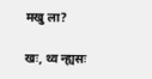मखु ला?

खः, थ्व न्ह्यसः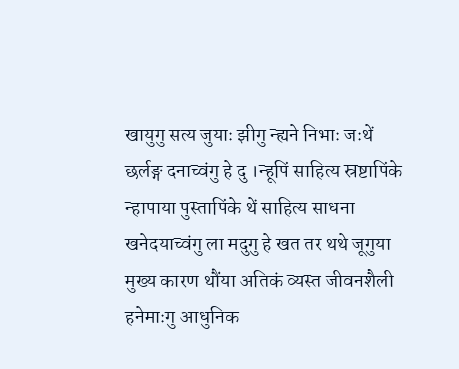खायुगु सत्य जुयाः झीगु न्ह्यने निभाः जःथें छर्लङ्ग दनाच्वंगु हे दु ।न्हूपिं साहित्य स्रष्टापिंके न्हापाया पुस्तापिंके थें साहित्य साधना खनेदयाच्वंगु ला मदुगु हे खत तर थथे जूगुया मुख्य कारण थौंया अतिकं व्यस्त जीवनशैली हनेमाःगु आधुनिक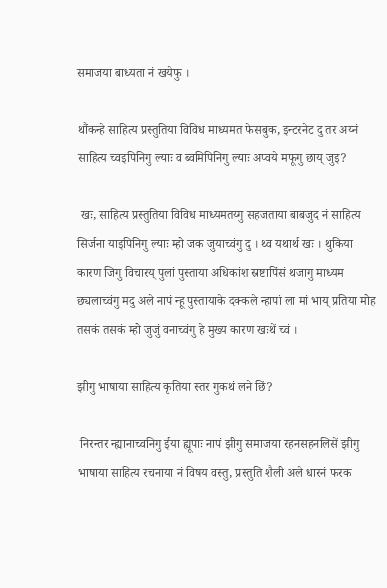समाजया बाध्यता नं खयेफु ।

थौंकन्हे साहित्य प्रस्तुतिया विविध माध्यमत फेसबुक, इन्टरनेट दु तर अय्नं साहित्य च्वइपिनिगु ल्याः व ब्वमिपिनिगु ल्याः अप्वये मफूगु छाय् जुइ?

 खः, साहित्य प्रस्तुतिया विविध माध्यमतय्गु सहजताया बाबजुद नं साहित्य सिर्जना याइपिनिगु ल्याः म्हो जक जुयाच्वंगु दु । थ्व यथार्थ खः । थुकिया कारण जिगु विचारय् पुलां पुस्ताया अधिकांश स्रष्टापिंसं थजागु माध्यम छ्यलाच्वंगु मदु अले नापं न्हू पुस्तायाके दक्कले न्हापां ला मां भाय् प्रतिया मोह तसकं तसकं म्हो जुजुं वनाच्वंगु हे मुख्य कारण खःथें च्वं ।

झीगु भाषाया साहित्य कृतिया स्तर गुकथं लने छिं?

 निरन्तर न्ह्यानाच्वनिगु ईया ह्यूपाः नापं झीगु समाजया रहनसहनलिसें झीगु भाषाया साहित्य रचनाया नं विषय वस्तु, प्रस्तुति शैली अले धारनं फरक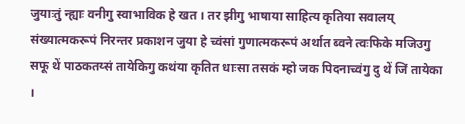जुयाःतुं न्ह्याः वनीगु स्वाभाविक हे खत । तर झीगु भाषाया साहित्य कृतिया सवालय् संख्यात्मकरूपं निरन्तर प्रकाशन जुया हे च्वंसां गुणात्मकरूपं अर्थात ब्वने त्वःफिके मजिउगु सफू थें पाठकतय्सं तायेकिगु कथंया कृतित धाःसा तसकं म्हो जक पिदनाच्वंगु दु थें जिं तायेका ।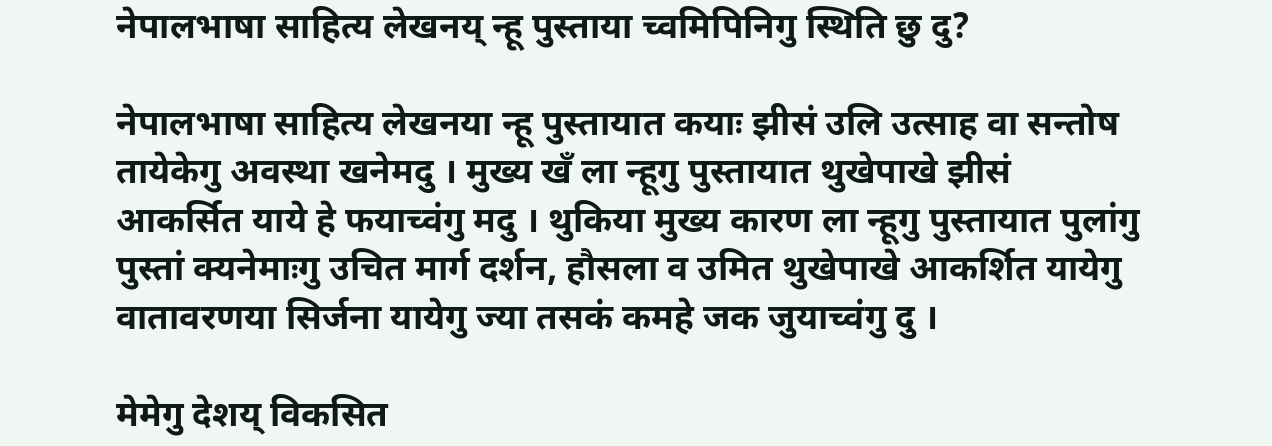नेपालभाषा साहित्य लेखनय् न्हू पुस्ताया च्वमिपिनिगु स्थिति छु दु?

नेपालभाषा साहित्य लेखनया न्हू पुस्तायात कयाः झीसं उलि उत्साह वा सन्तोष तायेकेगु अवस्था खनेमदु । मुख्य खँ ला न्हूगु पुस्तायात थुखेपाखे झीसं आकर्सित याये हे फयाच्वंगु मदु । थुकिया मुख्य कारण ला न्हूगु पुस्तायात पुलांगु पुस्तां क्यनेमाःगु उचित मार्ग दर्शन, हौसला व उमित थुखेपाखे आकर्शित यायेगु वातावरणया सिर्जना यायेगु ज्या तसकं कमहे जक जुयाच्वंगु दु ।

मेमेगु देशय् विकसित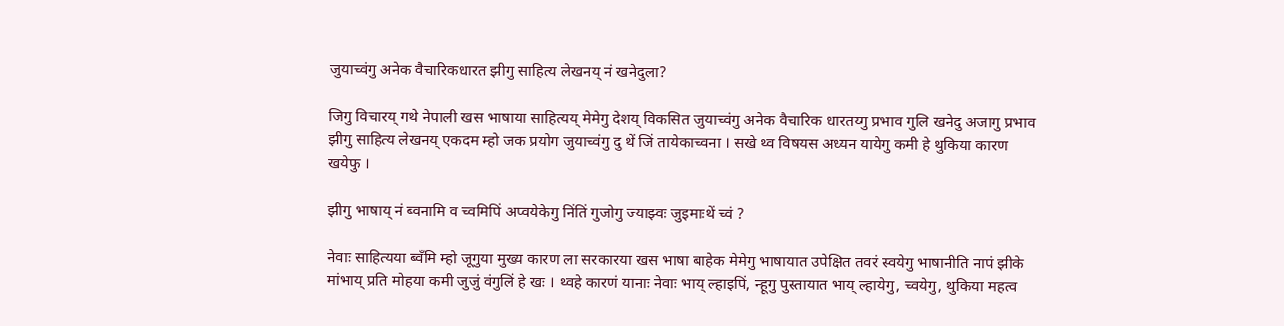जुयाच्वंगु अनेक वैचारिकधारत झीगु साहित्य लेखनय् नं खनेदुला?

जिगु विचारय् गथे नेपाली खस भाषाया साहित्यय् मेमेगु देशय् विकसित जुयाच्वंगु अनेक वैचारिक धारतय्गु प्रभाव गुलि खनेदु अजागु प्रभाव झीगु साहित्य लेखनय् एकदम म्हो जक प्रयोग जुयाच्वंगु दु थें जिं तायेकाच्वना । सखे थ्व विषयस अध्यन यायेगु कमी हे थुकिया कारण खयेफु ।

झीगु भाषाय् नं ब्वनामि व च्वमिपिं अप्वयेकेगु निंतिं गुजोगु ज्याझ्वः जुइमाःथें च्वं ?

नेवाः साहित्यया ब्वँमि म्हो जूगुया मुख्य कारण ला सरकारया खस भाषा बाहेक मेमेगु भाषायात उपेक्षित तवरं स्वयेगु भाषानीति नापं झीके मांभाय् प्रति मोहया कमी जुजुं वंगुलिं हे खः । थ्वहे कारणं यानाः नेवाः भाय् ल्हाइपिं, न्हूगु पुस्तायात भाय् ल्हायेगु, च्वयेगु, थुकिया महत्व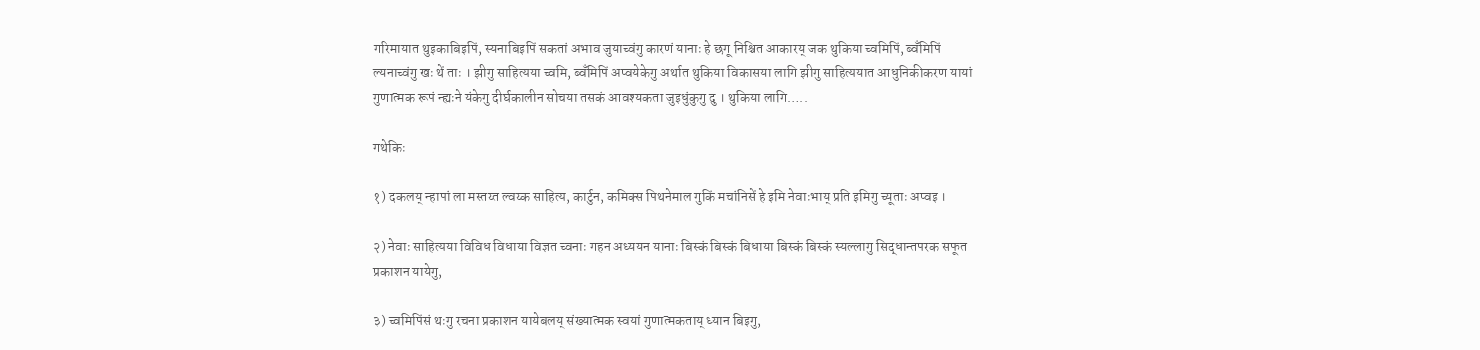गरिमायात थुइकाबिइपिं, स्यनाबिइपिं सकतां अभाव जुयाच्वंगु कारणं यानाः हे छगू निश्चित आकारय् जक थुकिया च्वमिपिं, ब्वँमिपिं ल्यनाच्वंगु खः थें ताः । झीगु साहित्यया च्वमि, ब्वँमिपिं अप्वयेकेगु अर्थात थुकिया विकासया लागि झीगु साहित्ययात आधुनिकीकरण यायां गुणात्मक रूपं न्ह्यःने यंकेगु दीर्घकालीन सोचया तसकं आवश्यकता जुइधुंकुगु दु । थुकिया लागि…..

गथेकिः

१) दकलय् न्हापां ला मस्तय्त ल्वय्क साहित्य, कार्टुन, कमिक्स पिथनेमाल गुकिं मचांनिसें हे इमि नेवाःभाय् प्रति इमिगु च्यूताः अप्वइ ।

२) नेवाः साहित्यया विविध विधाया विज्ञत च्वनाः गहन अध्ययन यानाः बिस्कं बिस्कं बिधाया बिस्कं बिस्कं स्यल्लागु सिद्धान्तपरक सफूत प्रकाशन यायेगु,

३) च्वमिपिंसं थःगु रचना प्रकाशन यायेबलय् संख्यात्मक स्वयां गुणात्मकताय् ध्यान बिइगु,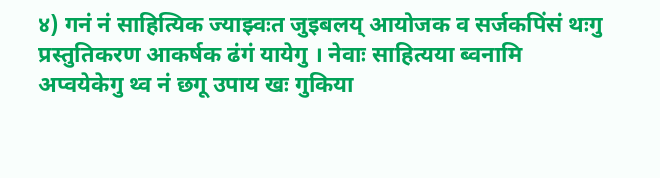४) गनं नं साहित्यिक ज्याझ्वःत जुइबलय् आयोजक व सर्जकपिंसं थःगु प्रस्तुतिकरण आकर्षक ढंगं यायेगु । नेवाः साहित्यया ब्वनामि अप्वयेकेगु थ्व नं छगू उपाय खः गुकिया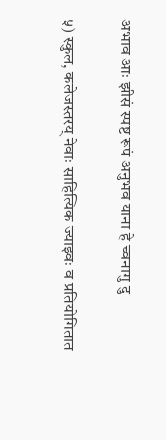अभाव आः झीसं स्पष्ट रूपं अनुभव याना हे च्वनागु दु

५) स्कुल, कलेजस्तरय् नेवाः साहित्यिक ज्याझ्वः व प्रतियोगितात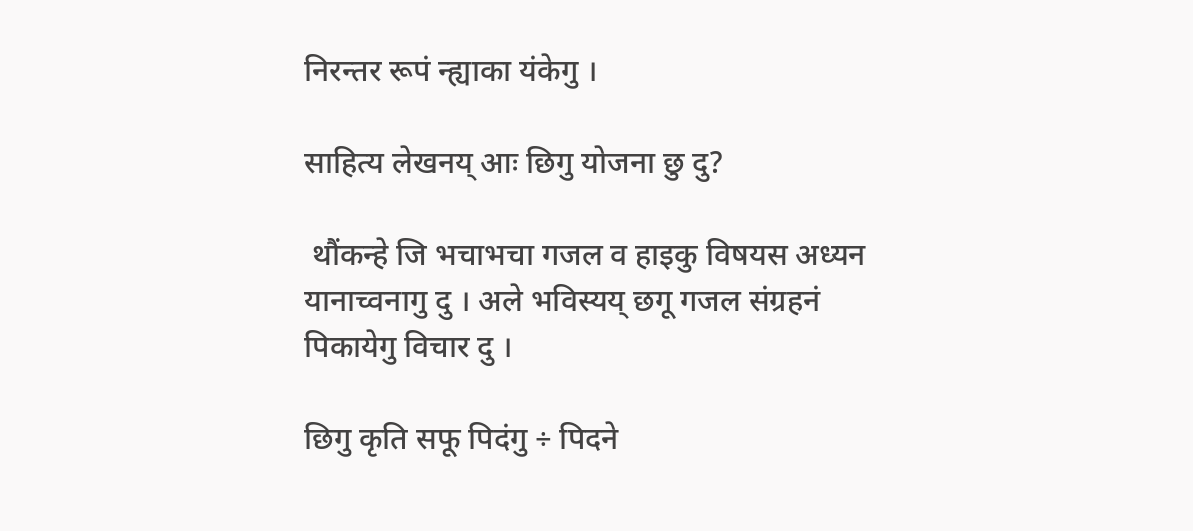निरन्तर रूपं न्ह्याका यंकेगु ।

साहित्य लेखनय् आः छिगु योजना छु दु?

 थौंकन्हे जि भचाभचा गजल व हाइकु विषयस अध्यन यानाच्वनागु दु । अले भविस्यय् छगू गजल संग्रहनं पिकायेगु विचार दु ।

छिगु कृति सफू पिदंगु ÷ पिदने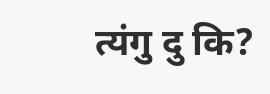त्यंगु दु कि?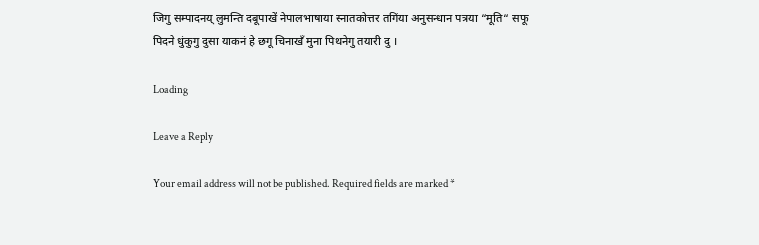जिगु सम्पादनय् लुमन्ति दबूपाखें नेपालभाषाया स्नातकोत्तर तगिंया अनुसन्धान पत्रया “मूति“ सफू पिदने धुंकुगु दुसा याकनं हे छगू चिनाखँ मुना पिथनेगु तयारी दु ।

Loading

Leave a Reply

Your email address will not be published. Required fields are marked *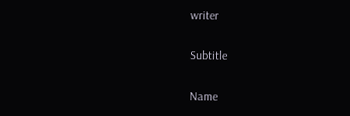writer

Subtitle

Name